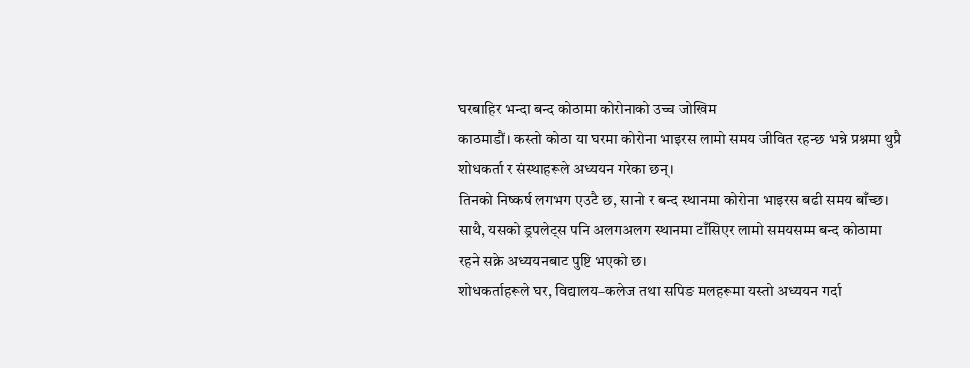घरबाहिर भन्दा बन्द कोठामा कोरोनाको उच्च जोखिम
काठमाडौं। कस्तो कोठा या घरमा कोरोना भाइरस लामो समय जीवित रहन्छ भन्ने प्रश्नमा थुप्रै शोधकर्ता र संस्थाहरूले अध्ययन गरेका छन्।
तिनको निष्कर्ष लगभग एउटै छ, सानो र बन्द स्थानमा कोरोना भाइरस बढी समय बाँच्छ। साथै, यसको ड्रपलेट्स पनि अलगअलग स्थानमा टाँसिएर लामो समयसम्म बन्द कोठामा रहने सक्ने अध्ययनबाट पुष्टि भएको छ।
शोधकर्ताहरूले घर, विद्यालय–कलेज तथा सपिङ मलहरूमा यस्तो अध्ययन गर्दा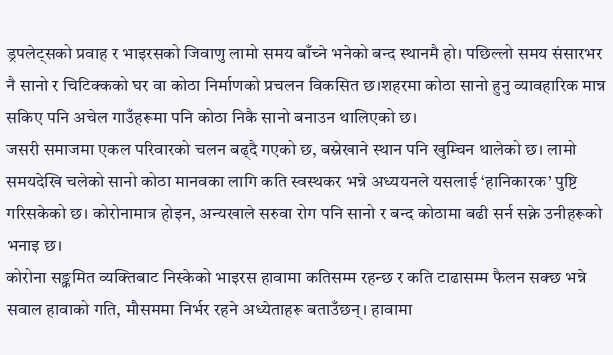ड्रपलेट्सको प्रवाह र भाइरसको जिवाणु लामो समय बाँच्ने भनेको बन्द स्थानमै हो। पछिल्लो समय संसारभर नै सानो र चिटिक्कको घर वा कोठा निर्माणको प्रचलन विकसित छ।शहरमा कोठा सानो हुनु व्यावहारिक मान्न सकिए पनि अचेल गाउँहरूमा पनि कोठा निकै सानो बनाउन थालिएको छ।
जसरी समाजमा एकल परिवारको चलन बढ्दै गएको छ, बस्नेखाने स्थान पनि खुम्चिन थालेको छ। लामो समयदेखि चलेको सानो कोठा मानवका लागि कति स्वस्थकर भन्ने अध्ययनले यसलाई ‘हानिकारक’ पुष्टि गरिसकेको छ। कोरोनामात्र होइन, अन्यखाले सरुवा रोग पनि सानो र बन्द कोठामा बढी सर्न सक्ने उनीहरूको भनाइ छ।
कोरोना सङ्क्रमित व्यक्तिबाट निस्केको भाइरस हावामा कतिसम्म रहन्छ र कति टाढासम्म फैलन सक्छ भन्ने सवाल हावाको गति, मौसममा निर्भर रहने अध्येताहरू बताउँछन्। हावामा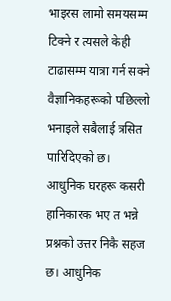भाइरस लामो समयसम्म टिक्ने र त्यसले केही टाढासम्म यात्रा गर्न सक्ने वैज्ञानिकहरूको पछिल्लो भनाइले सबैलाई त्रसित पारिदिएको छ।
आधुनिक घरहरू कसरी हानिकारक भए त भन्ने प्रश्नको उत्तर निकै सहज छ। आधुनिक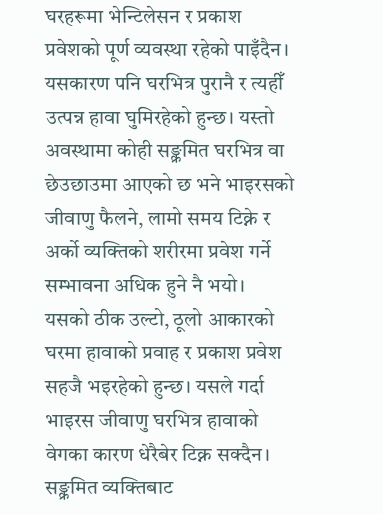घरहरूमा भेन्टिलेसन र प्रकाश प्रवेशको पूर्ण व्यवस्था रहेको पाइँदैन। यसकारण पनि घरभित्र पुरानै र त्यहीँ उत्पन्न हावा घुमिरहेको हुन्छ। यस्तो अवस्थामा कोही सङ्क्रमित घरभित्र वा छेउछाउमा आएको छ भने भाइरसको जीवाणु फैलने, लामो समय टिक्ने र अर्को व्यक्तिको शरीरमा प्रवेश गर्ने सम्भावना अधिक हुने नै भयो।
यसको ठीक उल्टो, ठूलो आकारको घरमा हावाको प्रवाह र प्रकाश प्रवेश सहजै भइरहेको हुन्छ। यसले गर्दा भाइरस जीवाणु घरभित्र हावाको वेगका कारण धेरैबेर टिक्न सक्दैन। सङ्क्रमित व्यक्तिबाट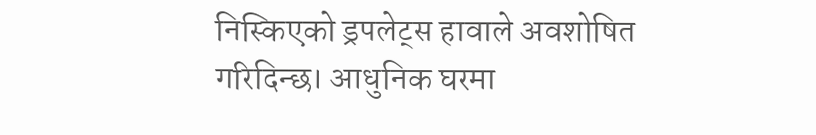निस्किएको ड्रपलेट्स हावाले अवशोषित गरिदिन्छ। आधुनिक घरमा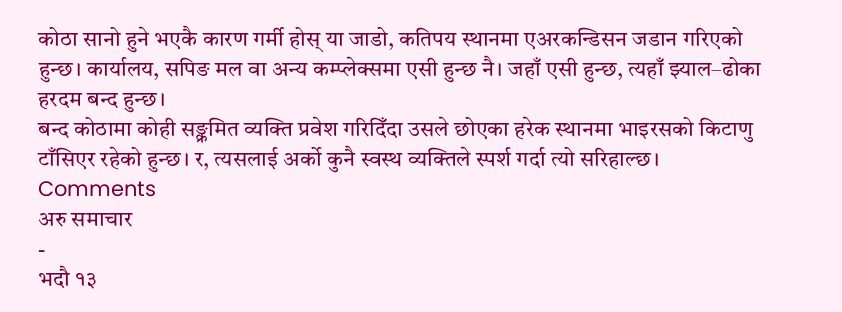कोठा सानो हुने भएकै कारण गर्मी होस् या जाडो, कतिपय स्थानमा एअरकन्डिसन जडान गरिएको हुन्छ। कार्यालय, सपिङ मल वा अन्य कम्प्लेक्समा एसी हुन्छ नै। जहाँ एसी हुन्छ, त्यहाँ झ्याल–ढोका हरदम बन्द हुन्छ।
बन्द कोठामा कोही सङ्क्रमित व्यक्ति प्रवेश गरिदिँदा उसले छोएका हरेक स्थानमा भाइरसको किटाणु टाँसिएर रहेको हुन्छ। र, त्यसलाई अर्को कुनै स्वस्थ व्यक्तिले स्पर्श गर्दा त्यो सरिहाल्छ।
Comments
अरु समाचार
-
भदौ १३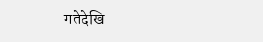गतेदेखि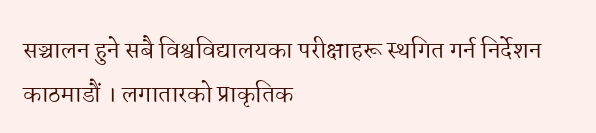सञ्चालन हुने सबै विश्वविद्यालयका परीक्षाहरू स्थगित गर्न निर्देशन
काठमाडौं । लगातारको प्राकृतिक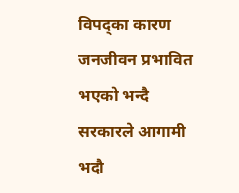विपद्का कारण जनजीवन प्रभावित भएको भन्दै सरकारले आगामी भदौ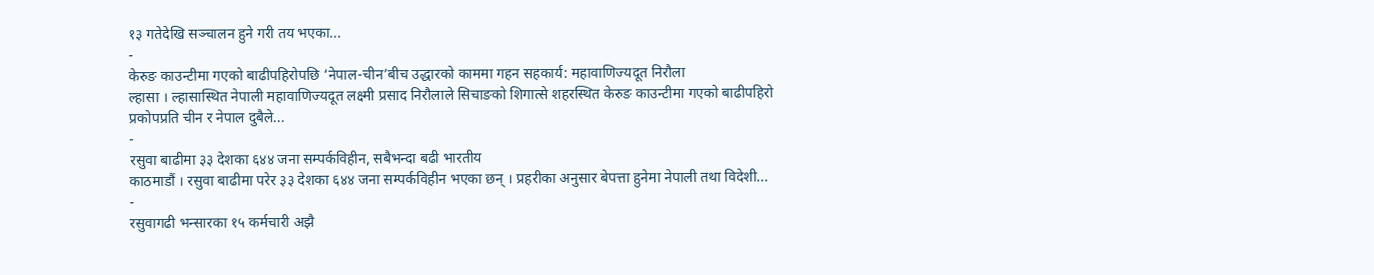१३ गतेदेखि सञ्चालन हुने गरी तय भएका...
-
केरुङ काउन्टीमा गएको बाढीपहिरोपछि ‘नेपाल-चीन’बीच उद्धारको काममा गहन सहकार्य: महावाणिज्यदूत निरौला
ल्हासा । ल्हासास्थित नेपाली महावाणिज्यदूत लक्ष्मी प्रसाद निरौलाले सिचाङको शिगात्से शहरस्थित केरुङ काउन्टीमा गएको बाढीपहिरो प्रकोपप्रति चीन र नेपाल दुबैले...
-
रसुवा बाढीमा ३३ देशका ६४४ जना सम्पर्कविहीन, सबैभन्दा बढी भारतीय
काठमाडौं । रसुवा बाढीमा परेर ३३ देशका ६४४ जना सम्पर्कविहीन भएका छन् । प्रहरीका अनुसार बेपत्ता हुनेमा नेपाली तथा विदेशी...
-
रसुवागढी भन्सारका १५ कर्मचारी अझै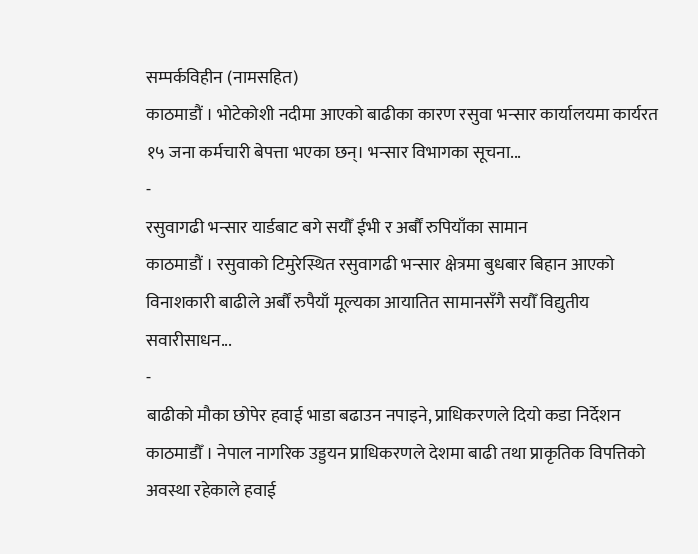सम्पर्कविहीन (नामसहित)
काठमाडौं । भोटेकोशी नदीमा आएको बाढीका कारण रसुवा भन्सार कार्यालयमा कार्यरत १५ जना कर्मचारी बेपत्ता भएका छन्। भन्सार विभागका सूचना...
-
रसुवागढी भन्सार यार्डबाट बगे सयौँ ईभी र अर्बौं रुपियाँका सामान
काठमाडौं । रसुवाको टिमुरेस्थित रसुवागढी भन्सार क्षेत्रमा बुधबार बिहान आएको विनाशकारी बाढीले अर्बौं रुपैयाँ मूल्यका आयातित सामानसँगै सयौँ विद्युतीय सवारीसाधन...
-
बाढीको मौका छोपेर हवाई भाडा बढाउन नपाइने, प्राधिकरणले दियो कडा निर्देशन
काठमाडौँ । नेपाल नागरिक उड्डयन प्राधिकरणले देशमा बाढी तथा प्राकृतिक विपत्तिको अवस्था रहेकाले हवाई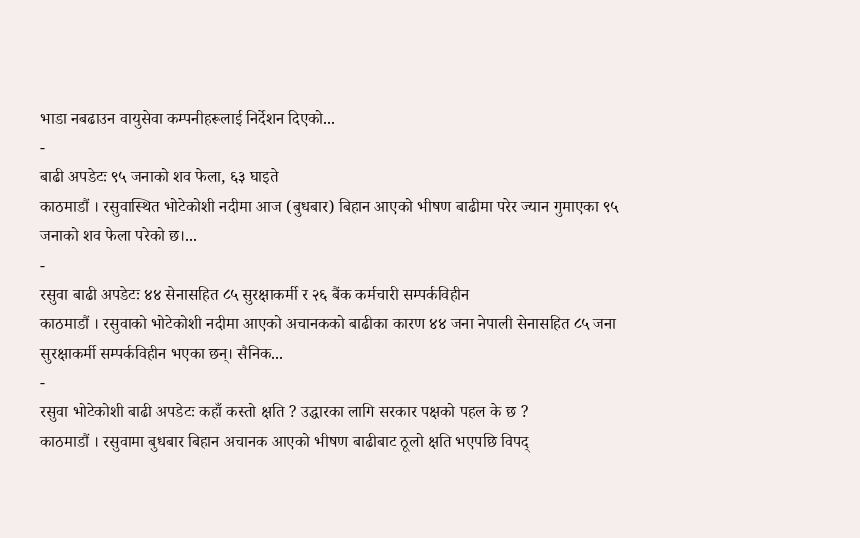भाडा नबढाउन वायुसेवा कम्पनीहरूलाई निर्देशन दिएको...
-
बाढी अपडेटः ९५ जनाको शव फेला, ६३ घाइते
काठमाडौं । रसुवास्थित भोटेकोशी नदीमा आज (बुधबार) बिहान आएको भीषण बाढीमा परेर ज्यान गुमाएका ९५ जनाको शव फेला परेको छ।...
-
रसुवा बाढी अपडेटः ४४ सेनासहित ८५ सुरक्षाकर्मी र २६ बैंक कर्मचारी सम्पर्कविहीन
काठमाडौं । रसुवाको भोटेकोशी नदीमा आएको अचानकको बाढीका कारण ४४ जना नेपाली सेनासहित ८५ जना सुरक्षाकर्मी सम्पर्कविहीन भएका छन्। सैनिक...
-
रसुवा भोटेकोशी बाढी अपडेटः कहाँ कस्तो क्षति ? उद्धारका लागि सरकार पक्षको पहल के छ ?
काठमाडौं । रसुवामा बुधबार बिहान अचानक आएको भीषण बाढीबाट ठूलो क्षति भएपछि विपद्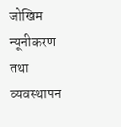जोखिम न्यूनीकरण तथा व्यवस्थापन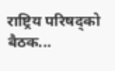राष्ट्रिय परिषद्को बैठक...